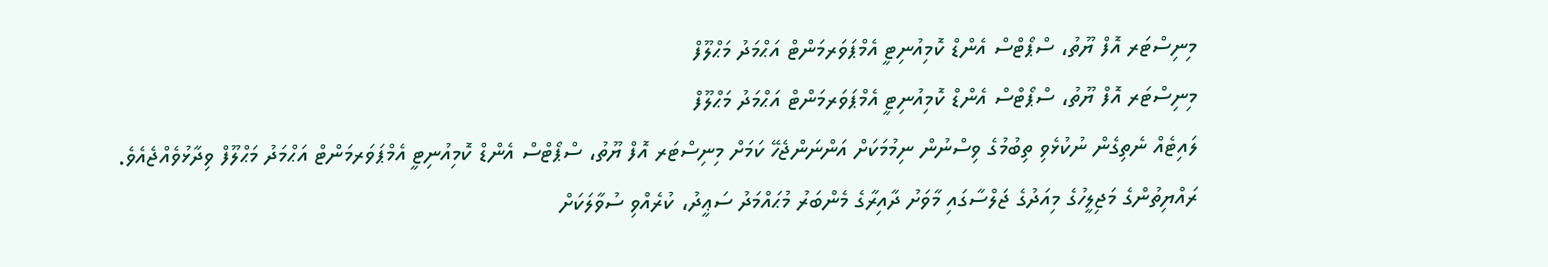މިނިސްޓަރ އޮފް ޔޫތު، ސްޕޯޓްސް އެންޑް ކޮމިއުނިޓީ އެމްޕަވަރމަންޓް އަޙްމަދު މަޙްލޫފް
މިނިސްޓަރ އޮފް ޔޫތު، ސްޕޯޓްސް އެންޑް ކޮމިއުނިޓީ އެމްޕަވަރމަންޓް އަޙްމަދު މަޙްލޫފް
ލައިޓެއް ނެތިގެން ނުކުޅެވި ތިބުމުގެ ވިސްނުން ނިމުމަކަށް އަންނަންޖެހޭ ކަމަށް މިނިސްޓަރ އޮފް ޔޫތު، ސްޕޯޓްސް އެންޑް ކޮމިއުނިޓީ އެމްޕަވަރމަންޓް އަޙްމަދު މަޙްލޫފް ވިދާޅުވެއްޖެއެވެ.
ރައްޔިތުންގެ މަޖިލީހުގެ މިއަދުގެ ޖަލްސާގައި މާވަށު ދާއިރާގެ މެންބަރު މުޙައްމަދު ސަޢީދު، ކުރެއްވި ސުވާލަކަށް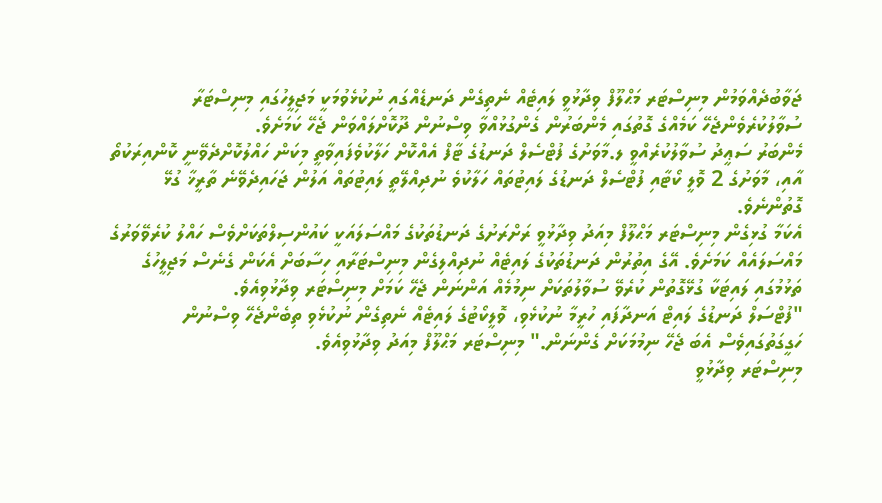ޖަވާބުދެއްވަމުން މިނިސްޓަރ މަޙްލޫފް ވިދާޅުވީ ލައިޓެއް ނެތިގެން ދަނޑެއްގައި ނުކުޅެވުމަކީ މަޖިލީހުގައި މިނިސްޓަރާ ސުވާލުކުރެވެންޖެހޭ ކަމެއްގެ ގޮތުގައި މެންބަރުން ގެންގުޅުއްވާ ވިސްނުން ދޫކޮށްލައްވަން ޖެހޭ ކަމަށެވެ.
މެންބަރު ސަޢީދު ސުވާލުކުރެއްވީ ލ.މާވަށުގެ ފުޓްސެލް ދަނޑުގެ ޓާފް އެއްކޮށް ހަލާކުވެފައިވާތީ މިކަން ހައްލުކޮށްދެވޭނީ ކޮންއިރަކުތޯ އާއި، މާވަށުގެ 2 ވޮލީ ކޯޓާއި ފުޓްސެލް ދަނޑުގެ ލައިޓުތައް ހަލާކުވެ ނުދިއްލޭތީ ލައިޓުތައް އަލުން ޖަހައިދެވޭނެ ތާރީޚާ ގުޅޭ ގޮތުންނެވެ.
އެކަމާ ގުޅިގެން މިނިސްޓަރ މަޙްލޫފް މިއަދު ވިދާޅުވީ ރަށްރަށުގެ ދަނޑުތަކުގެ މައްސަލައަކީ ކައުންސިލްތަކަށްވެސް ހައްލު ކުރެވޭވަރުގެ މައްސަލައެއް ކަމަށެވެ. އޭގެ އިތުރުން ދަނޑުތަކުގެ ލައިޓެއް ނުދިއްލިގެން މިނިސްޓަރާއި ހިސާބަށް އެކަން ގެނެސް މަޖިލީހުގެ ތަޅުމުގައި ލައިޓަކާ ގުޅޭގޮތުން ކުރެވޭ ސުވާލުތަކަށް ނިމުމެއް އަންނަން ޖެހޭ ކަމަށް މިނިސްޓަރ ވިދާޅުވިއެވެ.
"ފުޓްސަލް ދަނޑުގެ ލައިޓް އަނދާފައި ހުރީމާ ނުކުޅެވި، ވޮލީކޯޓުގެ ލައިޓެއް ނެތިގެން ނުކުޅެވި ތިބެންޖެހޭ ވިސްނުން ހަގީގަތުގައިވެސް އެބަ ޖެހޭ ނިމުމަކަށް ގެންނަން." މިނިސްޓަރ މަޙްލޫފް މިއަދު ވިދާޅުވިއެވެ.
މިނިސްޓަރ ވިދާޅުވީ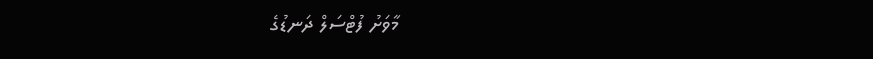މާވަށު ފުޓްސަލް ދަނޑުގެ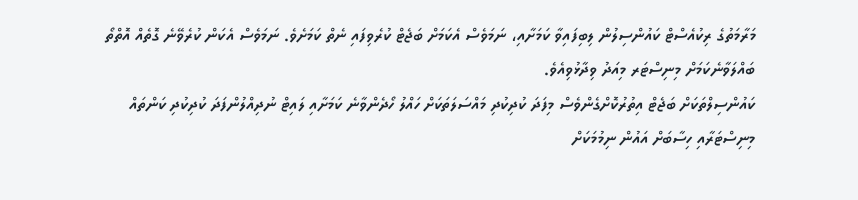މަރާމަތުގެ ރިކުއެސްޓް ކައުންސިލުން ލިބިފައިވާ ކަމަށާއި، ނަމަވެސް އެކަމަށް ބަޖެޓް ކުރެވިފައި ނެތް ކަމަށެވެ. ނަމަވެސް އެކަން ކުރެވޭނެ ގޮތެއް އޮތްތޯ ބައްލަވާނެކަމަށް މިނިސްޓަރ މިއަދު ވިދާޅުވިއެވެ.
ކައުންސިލްތަކަށް ބަޖެޓް އިތުރުކޮށްގެންވެސް މިފަދަ ކުދިކުދި މައްސަލަތަކަށް ހައްލު ހޯދެންވާނެ ކަމަށާއި ލައިޓް ނުދިއްލުންފަދަ ކުދިކުދި ކަންތައް މިނިސްޓަރާއި ހިސާބަށް އައުން ނިމުމަކަށް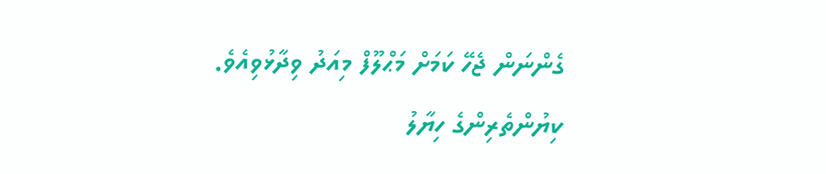ގެންނަން ޖެހޭ ކަމަށް މަޙްލޫފް މިއަދު ވިދާޅުވިއެވެ.
ކިޔުންތެރިންގެ ހިޔާލު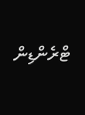ޓްރެންޑިން